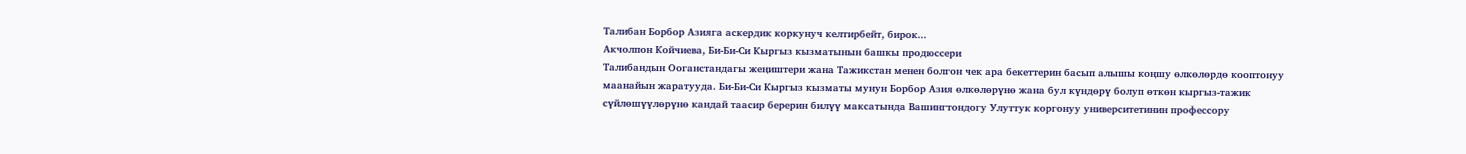Талибан Борбор Азияга аскердик коркунуч келтирбейт, бирок...
Акчолпон Койчиева, Би-Би-Си Кыргыз кызматынын башкы продюссери
Талибандын Ооганстандагы жеңиштери жана Тажикстан менен болгон чек ара бекеттерин басып алышы коңшу өлкөлөрдө кооптонуу маанайын жаратууда. Би-Би-Си Кыргыз кызматы мунун Борбор Азия өлкөлөрүнө жана бул күндөрү болуп өткөн кыргыз-тажик сүйлөшүүлөрүнө кандай таасир берерин билүү максатында Вашингтондогу Улуттук коргонуу университетинин профессору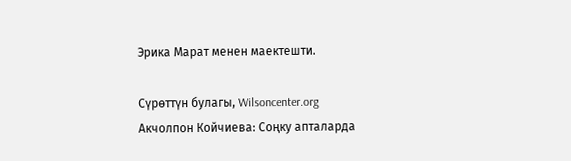Эрика Марат менен маектешти.

Сүрөттүн булагы, Wilsoncenter.org
Акчолпон Койчиева: Cоңку апталарда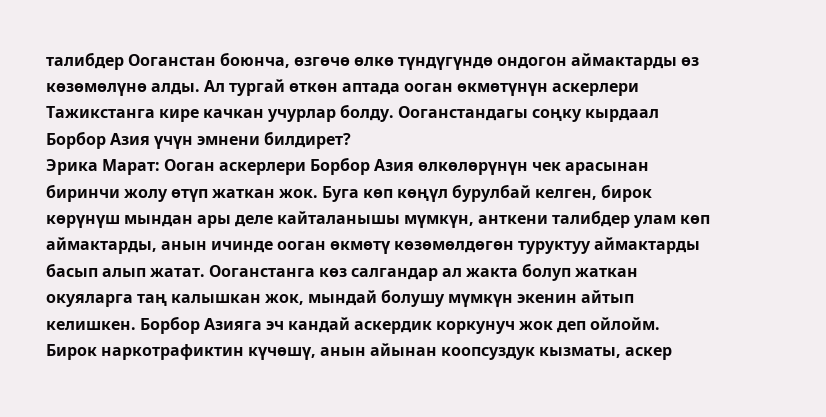талибдер Ооганстан боюнча, өзгөчө өлкө түндүгүндө ондогон аймактарды өз көзөмөлүнө алды. Ал тургай өткөн аптада ооган өкмөтүнүн аскерлери Тажикстанга кире качкан учурлар болду. Ооганстандагы соңку кырдаал Борбор Азия үчүн эмнени билдирет?
Эрика Марат: Ооган аскерлери Борбор Азия өлкөлөрүнүн чек арасынан биринчи жолу өтүп жаткан жок. Буга көп көңүл бурулбай келген, бирок көрүнүш мындан ары деле кайталанышы мүмкүн, анткени талибдер улам көп аймактарды, анын ичинде ооган өкмөтү көзөмөлдөгөн туруктуу аймактарды басып алып жатат. Ооганстанга көз салгандар ал жакта болуп жаткан окуяларга таң калышкан жок, мындай болушу мүмкүн экенин айтып келишкен. Борбор Азияга эч кандай аскердик коркунуч жок деп ойлойм. Бирок наркотрафиктин күчөшү, анын айынан коопсуздук кызматы, аскер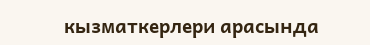кызматкерлери арасында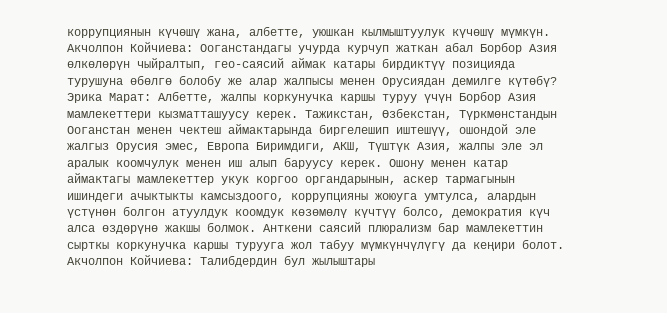коррупциянын күчөшү жана, албетте, уюшкан кылмыштуулук күчөшү мүмкүн.
Акчолпон Койчиева: Ооганстандагы учурда курчуп жаткан абал Борбор Азия өлкөлөрүн чыйралтып, гео-саясий аймак катары бирдиктүү позицияда турушуна өбөлгө болобу же алар жалпысы менен Орусиядан демилге күтөбү?
Эрика Марат: Албетте, жалпы коркунучка каршы туруу үчүн Борбор Азия мамлекеттери кызматташуусу керек. Тажикстан, Өзбекстан, Түркмөнстандын Ооганстан менен чектеш аймактарында биргелешип иштешүү, ошондой эле жалгыз Орусия эмес, Европа Биримдиги, АКШ, Түштүк Азия, жалпы эле эл аралык коомчулук менен иш алып баруусу керек. Ошону менен катар аймактагы мамлекеттер укук коргоо органдарынын, аскер тармагынын ишиндеги ачыктыкты камсыздоого, коррупцияны жоюуга умтулса, алардын үстүнөн болгон атуулдук коомдук көзөмөлү күчтүү болсо, демократия күч алса өздөрүнө жакшы болмок. Анткени саясий плюрализм бар мамлекеттин сырткы коркунучка каршы турууга жол табуу мүмкүнчүлүгү да кеңири болот.
Акчолпон Койчиева: Талибдердин бул жылыштары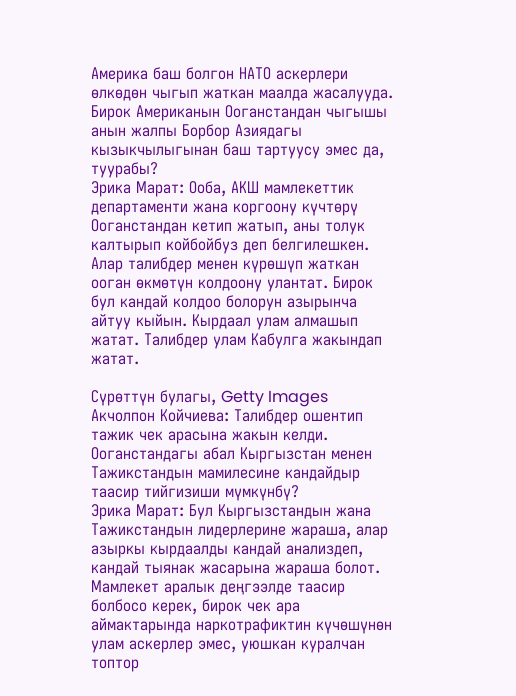Америка баш болгон НАТО аскерлери өлкөдөн чыгып жаткан маалда жасалууда. Бирок Американын Ооганстандан чыгышы анын жалпы Борбор Азиядагы кызыкчылыгынан баш тартуусу эмес да, туурабы?
Эрика Марат: Ооба, АКШ мамлекеттик департаменти жана коргоону күчтөрү Ооганстандан кетип жатып, аны толук калтырып койбойбуз деп белгилешкен. Алар талибдер менен күрөшүп жаткан ооган өкмөтүн колдоону улантат. Бирок бул кандай колдоо болорун азырынча айтуу кыйын. Кырдаал улам алмашып жатат. Талибдер улам Кабулга жакындап жатат.

Сүрөттүн булагы, Getty Images
Акчолпон Койчиева: Талибдер ошентип тажик чек арасына жакын келди. Ооганстандагы абал Кыргызстан менен Тажикстандын мамилесине кандайдыр таасир тийгизиши мүмкүнбү?
Эрика Марат: Бул Кыргызстандын жана Тажикстандын лидерлерине жараша, алар азыркы кырдаалды кандай анализдеп, кандай тыянак жасарына жараша болот. Мамлекет аралык деңгээлде таасир болбосо керек, бирок чек ара аймактарында наркотрафиктин күчөшүнөн улам аскерлер эмес, уюшкан куралчан топтор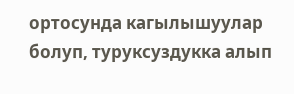ортосунда кагылышуулар болуп, туруксуздукка алып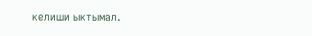келиши ыктымал.